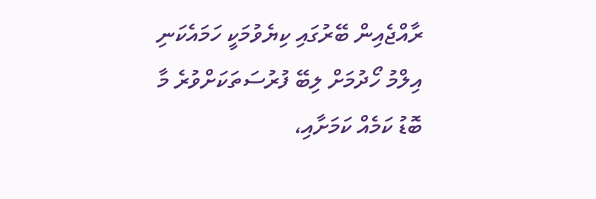ރާއްޖެއިން ބޭރުގައި ކިޔެވުމަކީ ހަމައެކަނި އިލްމު ހޯދުމަށް ލިބޭ ފުރުސަތަކަށްވުރެ މާ ބޮޑު ކަމެއް ކަމަށާއި،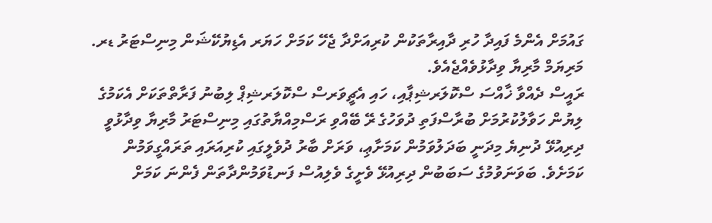ގައުމަށް އެންމެ ފައިދާ ހުރި ދާއިރާތަކުން ކުރިއަށްދާ ޖެހޭ ކަމަށް ހަޔަރ އެޑިޔުކޭޝަން މިނިސްޓަރު ޑރ. މަރިޔަމް މާރިޔާ ވިދާޅުވެއްޖެއެވެ.
ރައީސް ދެއްވާ ޚާއްސަ ސްކޮލަރޝިޕާއި، ހައި އެޗީވަރސް ސްކޮލަރޝިޕް ލިބުނު ފަރާތްތަކަށް އެކަމުގެ ލިޔުން ހަވާލުކުރުމަށް ބުރާސްފަތި ދުވަހުގެ ރޭ ބޭއްވި ރަސްމިއްޔާތުގައި މިނިސްޓަރު މާރިޔާ ވިދާޅުވީ ދިރިއުޅޭ ދުނިޔެ މިދަނީ ބަދަލުވަމުން ކަމަށާޢި، ވަރަށް ބާރު ދުވެލީގައި ކުރިއަރައި ތަރައްގީވަމުން ކަމަށެވެ. ބަވަނަވުމުގެ ސަބަބުން ދިރިއުޅޭ ވެށީގެ ވެލިއުސް ފަނޑުވަމުންދާތަން ފެންނަ ކަމަށް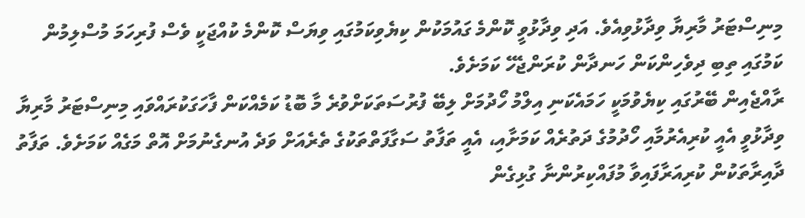މިނިސްޓަރު މާރިޔާ ވިދާޅުވިއެވެ. އަދި ވިދާޅުވީ ކޮންމެ ގައުމަކުން ކިޔެވިކަމުގައި ވިޔަސް ކޮންމެ ކުއްޖަކީ ވެސް ފުރިހަމަ މުސްލިމުން ކަމުގައި ތިބި ދިވެހިންކަން ހަނދާން ކުރަންޖެހޭ ކަމަށެވެ.
ރާއްޖެއިން ބޭރުގައި ކިޔެވުމަކީ ހަމައެކަނި އިލްމު ހޯދުމަށް ލިބޭ ފުރުސަތަކަށްވުރެ މާ ބޮޑު ކަމެއްކަން ފާހަގަކުރައްވައި މިނިސްޓަރު މާރިޔާ ވިދާޅުވީ އެއީ ކުރިއެރުމާއި ހޯދުމުގެ ދަތުރެއް ކަމަށާއި، އެއީ ތަފާތު ސަގާފަތްތަކުގެ ތެރެއަށް ވަދެ އުނގެނުމަށް އޮތް މަގެއް ކަމަށެވެ. ތަފާތު ދާއިރާތަކުން ކުރިއަރާފައިވާ މުފައްކިރުންނާ ގުޅިގެން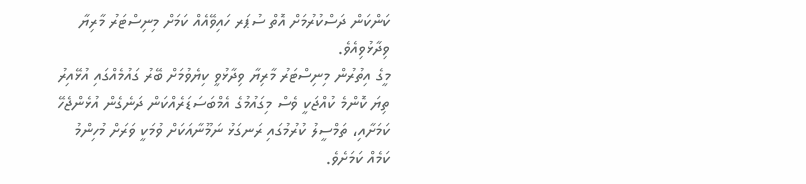ކަންކަން ދަސްކުރުމަށް އޮތް ސުޕަރ ހައިވޭއެއް ކަމަށް މިނިސްޓަރު މާރިޔާ ވިދާޅުވިއެވެ.
މީގެ އިތުރުން މިނިސްޓަރު މާރިޔާ ވިދާޅުވީ ކިޔެވުމަށް ބޭރު ގައުމެއްގައި އުޅޭއިރު ތިޔަ ކޮންމެ ކުއްޖަކީ ވެސް މިގައުމުގެ އެމްބަސަޑަރެއްކަން ދަނެގެން އުޅެންޖެހޭ ކަމަށާއި، ތަމްސީލު ކުރުމުގައި ރަނގަޅު ނަމޫނާއަކަށް ވުމަކީ ވަރަށް މުހިންމު ކަމެއް ކަމަށެވެ.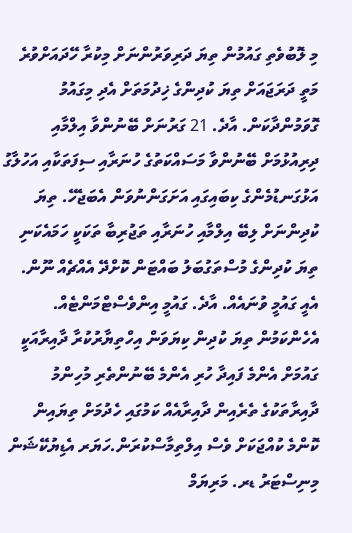މި ލޮބުވެތި ގައުމުން ތިޔަ ދަރިވަރުންނަށް މިކުރާ ހޭދައަށްވުރެ މަތީ ދަރަޖައަށް ތިޔަ ކުދިންގެ ޚިދުމަތަށް އެދި މިގައުމު ގޮވަމުންދާކަން. އާދެ. 21 ގަރުނަށް ބޭނުންވާ އިލްމާއި ދިރިއުޅުމަށް ބޭނުންވާ މަސައްކަތުގެ ހުނަރާއި ސިފަތަކާއި އަހުލާގު އަޅުގަނޑުމެންގެ ކިބައިގައި އަށަގަންނުވަން އެބަޖެހޭ. ތިޔަ ކުދިންނަށް ލިބޭ އިލްމާއި ހުނަރާއި ތަޖުރިބާ ތަކަކީ ހަމައެކަނި ތިޔަ ކުދިންގެ މުސްތަގުބަލު ބައްޓަން ކޮށްދޭ އެއްޗެއް ނޫން. އެއީ ގައުމީ ވުނައެއް. އާދެ. ގައުމީ އިންވެސްޓްމަންޓެއް. އެހެންކަމުން ތިޔަ ކުދިން ކިޔަވަން އިހްތިޔާރުކުރާ ދާއިރާއަކީ ގައުމަށް އެންމެ ފައިދާ ހުރި އެންމެ ބޭނުންތެރި މުހިންމު ދާއިރާތަކުގެ ތެރެއިން ދާއިރާއެއް ކަމުގައި ހެދުމަށް ތިޔައިން ކޮންމެ ކުއްޖަކަށް ވެސް އިލްތިމާސްކުރަން.ހަޔަރ އެޑިޔުކޭޝަން މިނިސްޓަރު ޑރ. މަރިޔަމް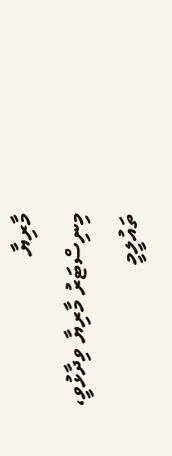މާރިޔާ
މިނިސްޓަރު މާރިޔާ ވިދާޅުވީ، ތައުލީމީ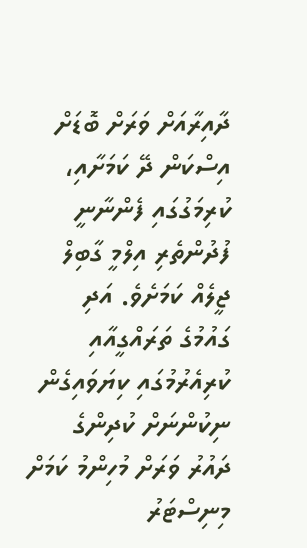ދާއިރާއަށް ވަރަށް ބޮޑަށް އިސްކަން ދޭ ކަމަށާއި، ކުރިމަގުގައި ފެންނާނީ ފުދުންތެރި އިލްމީ ގާބިލް ޖީލެއް ކަމަށެވެ. އަދި ގައުމުގެ ތަރައްގީއާއި ކުރިއެރުމުގައި ކިޔަވައިގެން ނިކުންނަށް ކުދިންގެ ދައުރު ވަރަށް މުހިންމު ކަމަށް މިނިސްޓަރު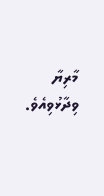މާރިޔާ ވިދާޅުވިއެވެ.